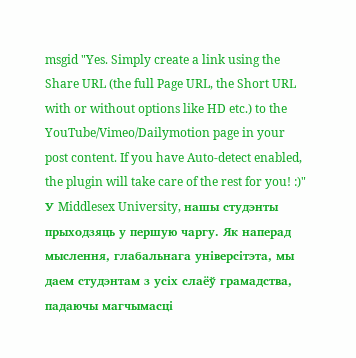msgid "Yes. Simply create a link using the Share URL (the full Page URL, the Short URL with or without options like HD etc.) to the YouTube/Vimeo/Dailymotion page in your post content. If you have Auto-detect enabled, the plugin will take care of the rest for you! :)" У Middlesex University, нашы студэнты прыходзяць у першую чаргу. Як наперад мыслення, глабальнага універсітэта, мы даем студэнтам з усіх слаёў грамадства, падаючы магчымасці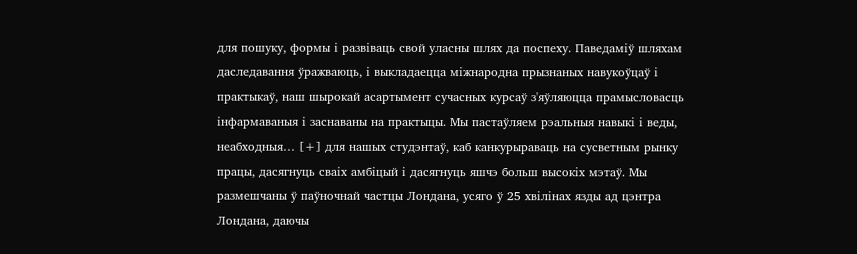для пошуку, формы і развіваць свой уласны шлях да поспеху. Паведаміў шляхам даследавання ўражваюць, і выкладаецца міжнародна прызнаных навукоўцаў і практыкаў, наш шырокай асартымент сучасных курсаў з'яўляюцца прамысловасць інфармаваныя і заснаваны на практыцы. Мы пастаўляем рэальныя навыкі і веды, неабходныя… [+] для нашых студэнтаў, каб канкурыраваць на сусветным рынку працы, дасягнуць сваіх амбіцый і дасягнуць яшчэ больш высокіх мэтаў. Мы размешчаны ў паўночнай частцы Лондана, усяго ў 25 хвілінах язды ад цэнтра Лондана, даючы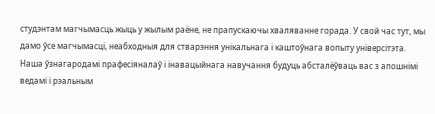студэнтам магчымасць жыць у жылым раёне, не прапускаючы хваляванне горада. У свой час тут, мы дамо ўсе магчымасці, неабходныя для стварэння унікальнага і каштоўнага вопыту універсітэта. Наша ўзнагародамі прафесіяналаў і інавацыйнага навучання будуць абсталёўваць вас з апошнімі ведамі і рэальным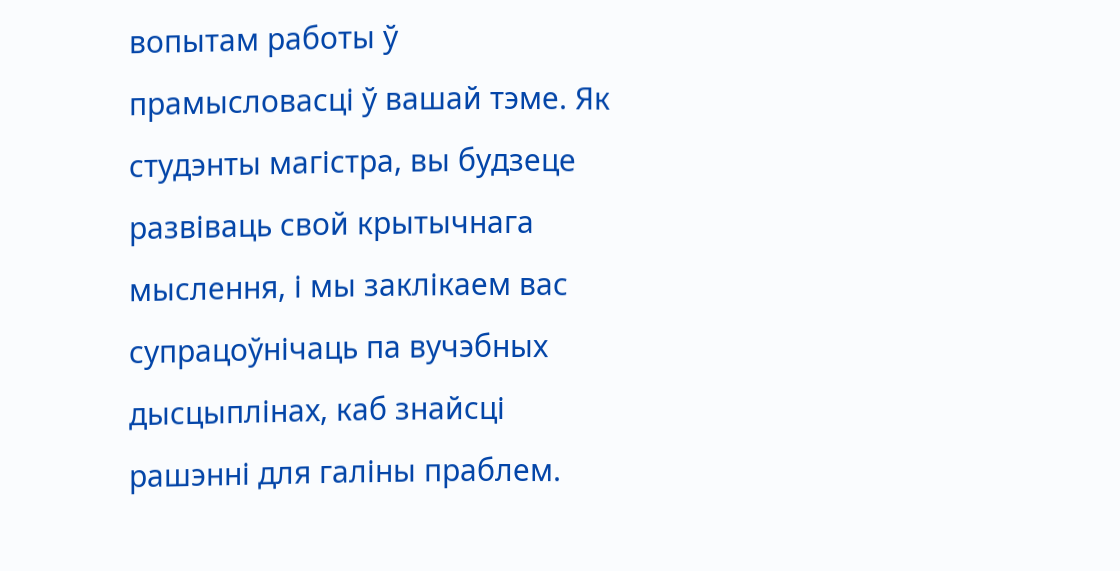вопытам работы ў прамысловасці ў вашай тэме. Як студэнты магістра, вы будзеце развіваць свой крытычнага мыслення, і мы заклікаем вас супрацоўнічаць па вучэбных дысцыплінах, каб знайсці рашэнні для галіны праблем.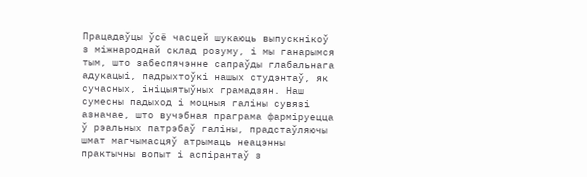Працадаўцы ўсё часцей шукаюць выпускнікоў з міжнароднай склад розуму, і мы ганарымся тым, што забеспячэнне сапраўды глабальнага адукацыі, падрыхтоўкі нашых студэнтаў, як сучасных, ініцыятыўных грамадзян. Наш сумесны падыход і моцныя галіны сувязі азначае, што вучэбная праграма фарміруецца ў рэальных патрэбаў галіны, прадстаўляючы шмат магчымасцяў атрымаць неацэнны практычны вопыт і аспірантаў з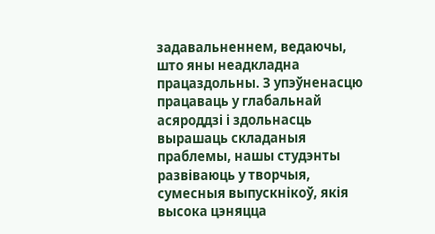задавальненнем, ведаючы, што яны неадкладна працаздольны. З упэўненасцю працаваць у глабальнай асяроддзі і здольнасць вырашаць складаныя праблемы, нашы студэнты развіваюць у творчыя, сумесныя выпускнікоў, якія высока цэняцца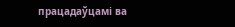працадаўцамі ва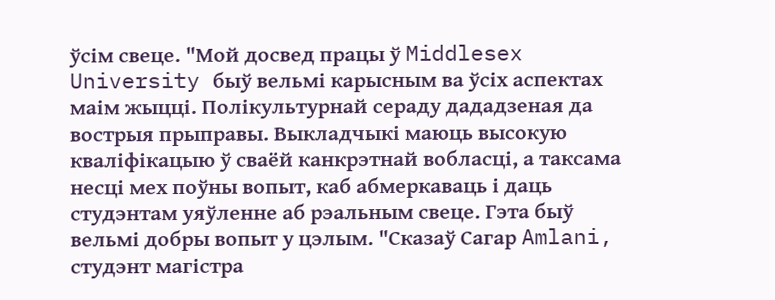ўсім свеце. "Мой досвед працы ў Middlesex University быў вельмі карысным ва ўсіх аспектах маім жыцці. Полікультурнай сераду дададзеная да вострыя прыправы. Выкладчыкі маюць высокую кваліфікацыю ў сваёй канкрэтнай вобласці, а таксама несці мех поўны вопыт, каб абмеркаваць і даць студэнтам уяўленне аб рэальным свеце. Гэта быў вельмі добры вопыт у цэлым. "Сказаў Сагар Amlani, студэнт магістра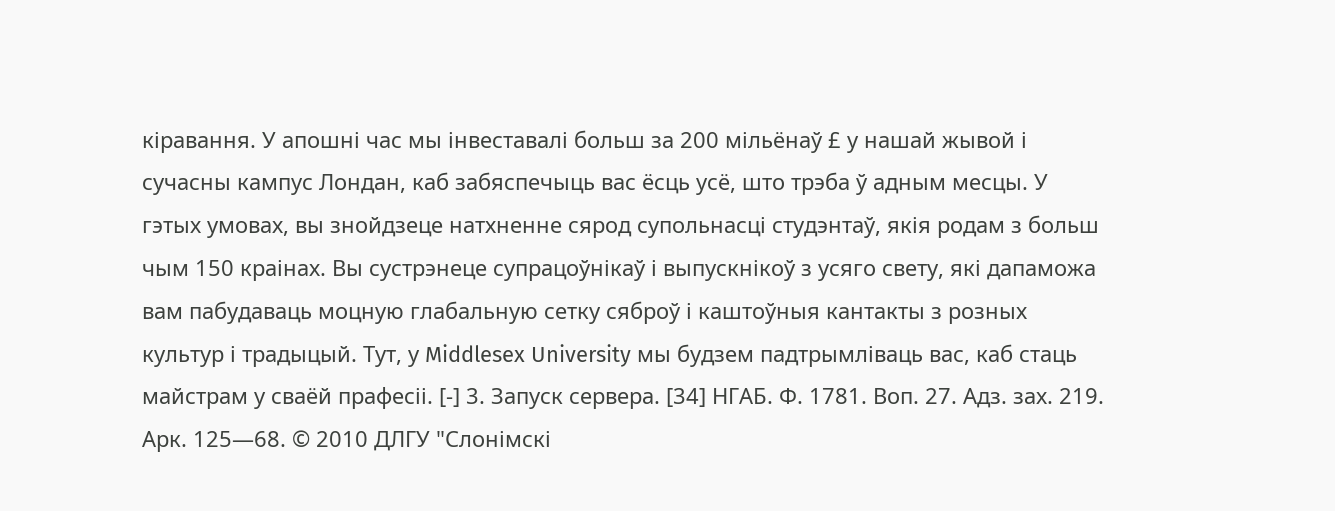кіравання. У апошні час мы інвеставалі больш за 200 мільёнаў £ у нашай жывой і сучасны кампус Лондан, каб забяспечыць вас ёсць усё, што трэба ў адным месцы. У гэтых умовах, вы знойдзеце натхненне сярод супольнасці студэнтаў, якія родам з больш чым 150 краінах. Вы сустрэнеце супрацоўнікаў і выпускнікоў з усяго свету, які дапаможа вам пабудаваць моцную глабальную сетку сяброў і каштоўныя кантакты з розных культур і традыцый. Тут, у Middlesex University мы будзем падтрымліваць вас, каб стаць майстрам у сваёй прафесіі. [-] 3. Запуск сервера. [34] НГАБ. Ф. 1781. Воп. 27. Адз. зах. 219. Арк. 125—68. © 2010 ДЛГУ "Слонімскі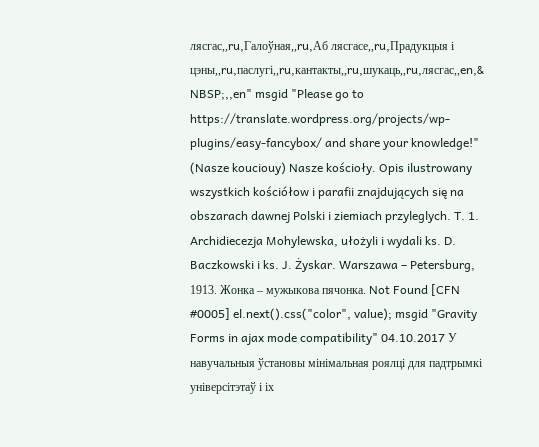лясгас,,ru,Галоўная,,ru,Аб лясгасе,,ru,Прадукцыя і цэны,,ru,паслугі,,ru,кантакты,,ru,шукаць,,ru,лясгас,,en,& NBSP;,,en" msgid "Please go to https://translate.wordpress.org/projects/wp-plugins/easy-fancybox/ and share your knowledge!" (Nasze kouciouy) Nasze kościoły. Opis ilustrowany wszystkich kościółow i parafii znajdujących się na obszarach dawnej Polski i ziemiach przyleglych. T. 1. Archidiecezja Mohylewska, ułożyli i wydali ks. D. Baczkowski i ks. J. Żyskar. Warszawa – Petersburg, 1913. Жонка – мужыкова пячонка. Not Found [CFN #0005] el.next().css("color", value); msgid "Gravity Forms in ajax mode compatibility" 04.10.2017 У навучальныя ўстановы мінімальная роялці для падтрымкі універсітэтаў і іх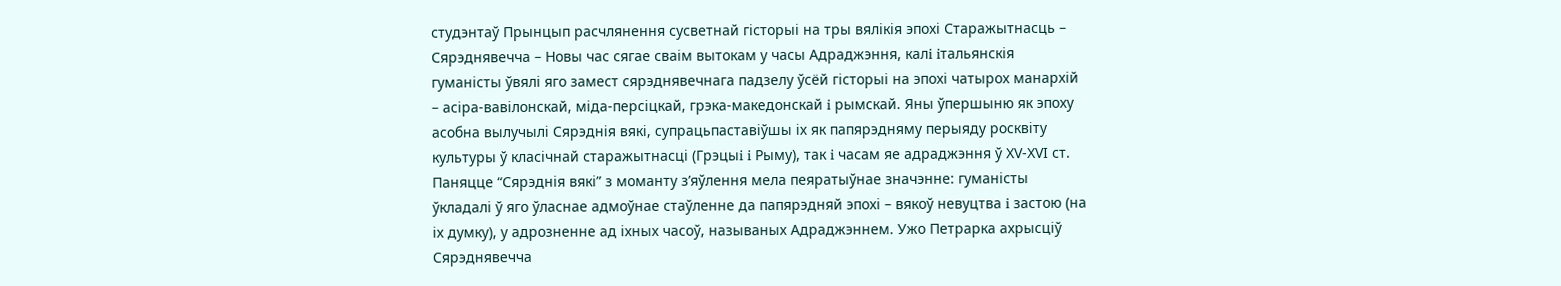студэнтаў Прынцып расчлянення сусветнай гiсторыi на тры вялiкiя эпохi Старажытнасць – Сярэднявечча – Новы час сягае сваiм вытокам у часы Адраджэння, калi iтальянскiя гуманiсты ўвялi яго замест сярэднявечнага падзелу ўсёй гiсторыi на эпохi чатырох манархiй – асiра-вавiлонскай, мiда-персiцкай, грэка-македонскай i рымскай. Яны ўпершыню як эпоху асобна вылучылi Сярэднiя вякi, супрацьпаставiўшы iх як папярэдняму перыяду росквiту культуры ў класiчнай старажытнасцi (Грэцыi i Рыму), так i часам яе адраджэння ў ХV-ХVI ст. Паняцце “Сярэднiя вякi” з моманту з’яўлення мела пеяратыўнае значэнне: гуманiсты ўкладалi ў яго ўласнае адмоўнае стаўленне да папярэдняй эпохi – вякоў невуцтва i застою (на iх думку), у адрозненне ад iхных часоў, называных Адраджэннем. Ужо Петрарка ахрысцiў Сярэднявечча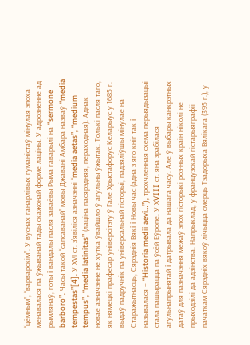“цёмным”, “варварскiм”. У вуснах ганарлiвых гуманiстаў мiнулая эпоха менавалася па ўжыванай тады скажонай форме лацiны. У адрозненне ад рымлянаў, готы i вандалы пасля заваёвы Рыма гаварылi на “sermone barboro”. Часы такой “сапсаванай” мовы Джаванi Амбара назваў “media tempestas”[4]. У ХVI ст. з’явiлiся азначэннi “media aetas”, “medium tempus”, “media latinitas” (лацiна пасярэдняя, пераходная). Аднак новае азначэнне не хутка ўвайшло ў агульны ўжытак. Толькi пасля таго, як нямецкi прафесар унiверсiтэту ў Гале Хрыстафорус Келарыус у 1685 г. выдаў падручнiк па унiверсальнай гiсторыi, падзялiўшы мiнулае на Старажытнасць, Сярэднiя Вякi i Новы час (адна з яго кнiг так i называлася – “Historia medii aevi…”), трохчленная схема перыядызацыi стала пашырацца па ўсёй Еўропе. У ХVIII ст. яна зрабiлася агульнапрынятай i датрывала да нашага часу. Але ў выбары канкрэтных датаў для пазначэння межаў эпох гiсторыкi роз-ных краiн нiколi не прыходзiлi да адзiнства. Напрыклад, у французскай гiстарыяграфii пачаткам Сярэднiх вякоў лiчыцца смерць Тэадорыха Вялiкага (395 г.), у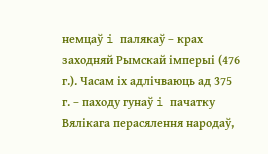немцаў i палякаў – крах заходняй Рымскай iмперыi (476 г.). Часам iх адлiчваюць ад 375 г. – паходу гунаў i пачатку Вялiкага перасялення народаў,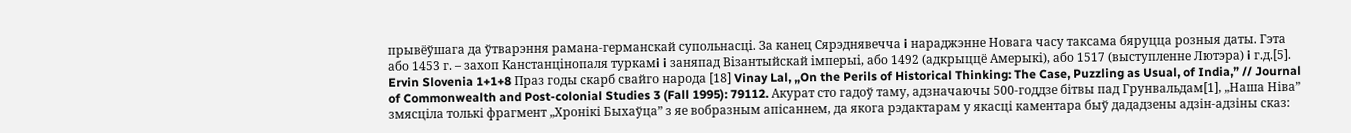прывёўшага да ўтварэння рамана-германскай супольнасцi. За канец Сярэднявечча i нараджэнне Новага часу таксама бяруцца розныя даты. Гэта або 1453 г. – захоп Канстанцiнопаля туркамi i заняпад Вiзантыйскай iмперыi, або 1492 (адкрыццё Амерыкi), або 1517 (выступленне Лютэра) i г.д.[5]. Ervin Slovenia 1+1+8 Праз годы скарб свайго народа [18] Vinay Lal, „On the Perils of Historical Thinking: The Case, Puzzling as Usual, of India,” // Journal of Commonwealth and Post-colonial Studies 3 (Fall 1995): 79112. Акурат сто гадоў таму, адзначаючы 500-годдзе бітвы пад Грунвальдам[1], „Наша Ніва” змясціла толькі фрагмент „Хронікі Быхаўца” з яе вобразным апісаннем, да якога рэдактарам у якасці каментара быў дададзены адзін-адзіны сказ: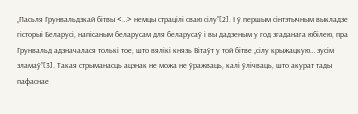„Пасьля Грунвальдзкай бітвы <…> немцы страцілі сваю сілу”[2]. І ў першым сінтэтычным выкладзе гісторыі Беларусі, напісаным беларусам для беларусаў і вы дадзеным у год згаданага юбілею, пра Грунвальд адзначалася толькі тое, што вялікі князь Вітаўт у той бітве „сілу крыжацкую… зусім зламаў”[3]. Такая стрыманасць ацэнак не можа не ўражваць, калі ўлічваць, што акурат тады пафаснае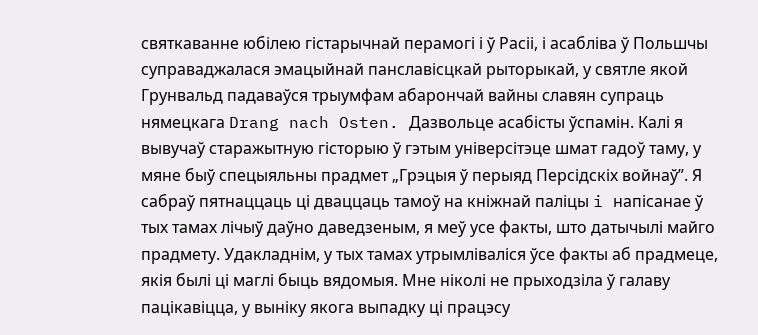святкаванне юбілею гістарычнай перамогі і ў Расіі, і асабліва ў Польшчы суправаджалася эмацыйнай панславісцкай рыторыкай, у святле якой Грунвальд падаваўся трыумфам абарончай вайны славян супраць нямецкага Drang nach Osten. Дазвольце асабiсты ўспамiн. Калi я вывучаў старажытную гiсторыю ў гэтым унiверсiтэце шмат гадоў таму, у мяне быў спецыяльны прадмет „Грэцыя ў перыяд Персiдскiх войнаў”. Я сабраў пятнаццаць цi дваццаць тамоў на кнiжнай палiцы i напiсанае ў тых тамах лiчыў даўно даведзеным, я меў усе факты, што датычылi майго прадмету. Удакладнiм, у тых тамах утрымлiвалiся ўсе факты аб прадмеце, якiя былi цi маглi быць вядомыя. Мне нiколi не прыходзiла ў галаву пацiкавiцца, у вынiку якога выпадку цi працэсу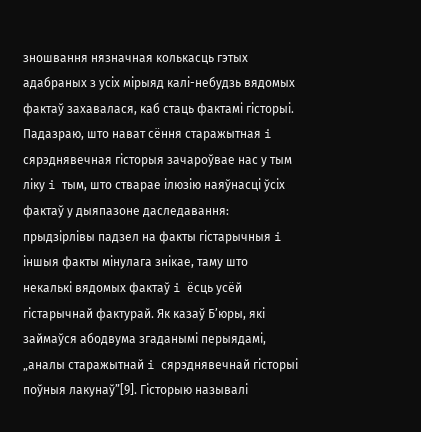зношвання нязначная колькасць гэтых адабраных з усiх мiрыяд калi-небудзь вядомых фактаў захавалася, каб стаць фактамi гiсторыi. Падазраю, што нават сёння старажытная i сярэднявечная гiсторыя зачароўвае нас у тым лiку i тым, што стварае iлюзiю наяўнасцi ўсiх фактаў у дыяпазоне даследавання: прыдзiрлiвы падзел на факты гiстарычныя i iншыя факты мiнулага знiкае, таму што некалькi вядомых фактаў i ёсць усёй гiстарычнай фактурай. Як казаў Б’юры, якi займаўся абодвума згаданымi перыядамi, „аналы старажытнай i сярэднявечнай гiсторыi поўныя лакунаў”[9]. Гiсторыю называлi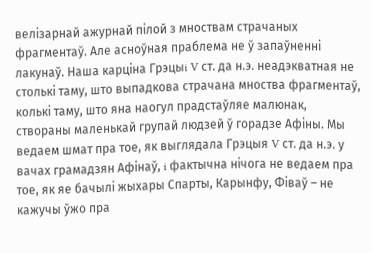велiзарнай ажурнай пiлой з мноствам страчаных фрагментаў. Але асноўная праблема не ў запаўненнi лакунаў. Наша карцiна Грэцыi V ст. да н.э. неадэкватная не столькi таму, што выпадкова страчана мноства фрагментаў, колькi таму, што яна наогул прадстаўляе малюнак, створаны маленькай групай людзей ў горадзе Афiны. Мы ведаем шмат пра тое, як выглядала Грэцыя V ст. да н.э. у вачах грамадзян Афiнаў, i фактычна нiчога не ведаем пра тое, як яе бачылi жыхары Спарты, Карынфу, Фiваў – не кажучы ўжо пра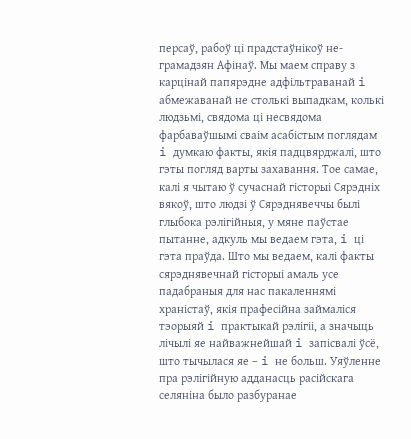персаў, рабоў цi прадстаўнiкоў не-грамадзян Афiнаў. Мы маем справу з карцiнай папярэдне адфiльтраванай i абмежаванай не столькi выпадкам, колькi людзьмi, свядома цi несвядома фарбаваўшымi сваiм асабiстым поглядам i думкаю факты, якiя падцвярджалi, што гэты погляд варты захавання. Тое самае, калi я чытаю ў сучаснай гiсторыi Сярэднiх вякоў, што людзi ў Сярэднявеччы былi глыбока рэлiгiйныя, у мяне паўстае пытанне, адкуль мы ведаем гэта, i цi гэта праўда. Што мы ведаем, калi факты сярэднявечнай гiсторыi амаль усе падабраныя для нас пакаленнямi хранiстаў, якiя прафесiйна займалiся тэорыяй i практыкай рэлiгii, а значыць лiчылi яе найважнейшай i запiсвалi ўсё, што тычылася яе – i не больш. Уяўленне пра рэлiгiйную адданасць расiйскага селянiна было разбуранае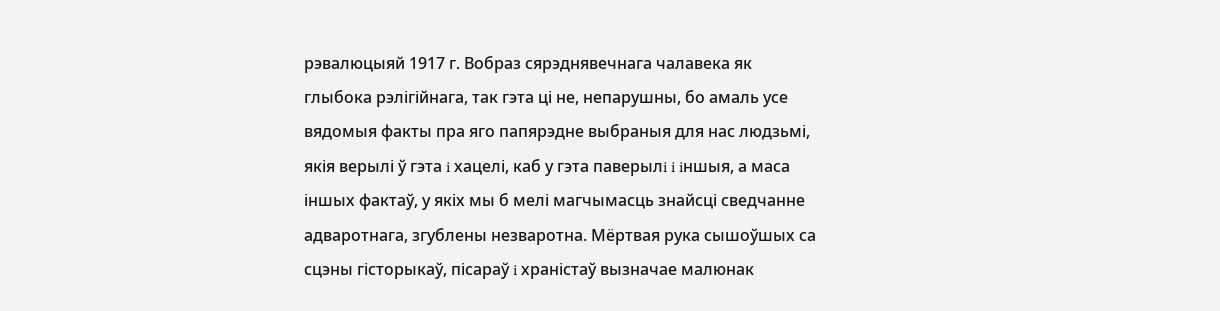рэвалюцыяй 1917 г. Вобраз сярэднявечнага чалавека як глыбока рэлiгiйнага, так гэта цi не, непарушны, бо амаль усе вядомыя факты пра яго папярэдне выбраныя для нас людзьмi, якiя верылi ў гэта i хацелi, каб у гэта паверылi i iншыя, а маса iншых фактаў, у якiх мы б мелi магчымасць знайсцi сведчанне адваротнага, згублены незваротна. Мёртвая рука сышоўшых са сцэны гiсторыкаў, пiсараў i хранiстаў вызначае малюнак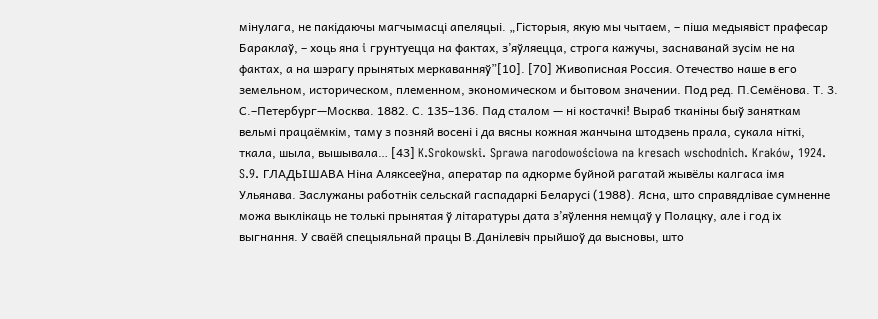мiнулага, не пакiдаючы магчымасцi апеляцыi. „Гiсторыя, якую мы чытаем, – пiша медыявiст прафесар Бараклаў, – хоць яна i грунтуецца на фактах, з’яўляецца, строга кажучы, заснаванай зусiм не на фактах, а на шэрагу прынятых меркаванняў”[10]. [70] Живописная Россия. Отечество наше в его земельном, историческом, племенном, экономическом и бытовом значении. Под ред. П.Семёнова. Т. 3. С.–Петербург—Москва. 1882. С. 135–136. Пад сталом — ні костачкі! Выраб тканіны быў заняткам вельмі працаёмкім, таму з позняй восені і да вясны кожная жанчына штодзень прала, сукала ніткі, ткала, шыла, вышывала… [43] K.Srokowski. Sprawa narodowościowa na kresach wschodnich. Kraków, 1924. S.9. ГЛАДЬІШАВА Ніна Аляксееўна, аператар па адкорме буйной рагатай жывёлы калгаса імя Ульянава. Заслужаны работнік сельскай гаспадаркі Беларусі (1988). Ясна, што справядлівае сумненне можа выклікаць не толькі прынятая ў літаратуры дата з’яўлення немцаў у Полацку, але і год іх выгнання. У сваёй спецыяльнай працы В.Данілевіч прыйшоў да высновы, што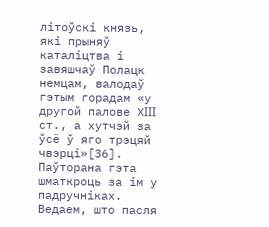літоўскі князь, які прыняў каталіцтва і завяшчаў Полацк немцам, валодаў гэтым горадам «у другой палове ХIII ст., а хутчэй за ўсё ў яго трэцяй чвэрці»[36]. Паўторана гэта шматкроць за ім у падручніках. Ведаем, што пасля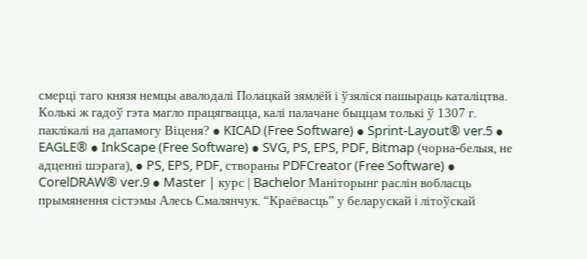смерці таго князя немцы авалодалі Полацкай зямлёй і ўзяліся пашыраць каталіцтва. Колькі ж гадоў гэта магло працягвацца, калі палачане быццам толькі ў 1307 г. паклікалі на дапамогу Віценя? ● KICAD (Free Software) ● Sprint-Layout® ver.5 ● EAGLE® ● InkScape (Free Software) ● SVG, PS, EPS, PDF, Bitmap (чорна-белыя, не адценні шэрага), ● PS, EPS, PDF, створаны PDFCreator (Free Software) ● CorelDRAW® ver.9 ● Master | курс | Bachelor Маніторынг раслін вобласць прымянення сістэмы Алесь Смалянчук. “Краёвасць” у беларускай i лiтоўскай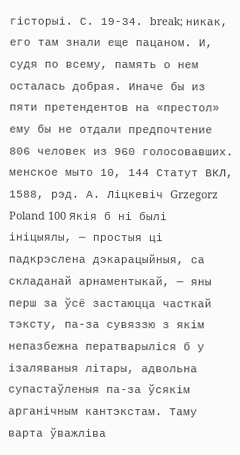гiсторыi. С. 19-34. break; никак, его там знали еще пацаном. И, судя по всему, память о нем осталась добрая. Иначе бы из пяти претендентов на «престол» ему бы не отдали предпочтение 806 человек из 960 голосовавших. менское мыто 10, 144 Статут ВКЛ, 1588, рэд. А. Ліцкевіч Grzegorz Poland 100 Якія б ні былі ініцыялы, — простыя ці падкрэслена дэкарацыйныя, са складанай арнаментыкай, — яны перш за ўсё застаюцца часткай тэксту, па-за сувяззю з якім непазбежна ператварыліся б у ізаляваныя літары, адвольна супастаўленыя па-за ўсякім арганічным кантэкстам. Таму варта ўважліва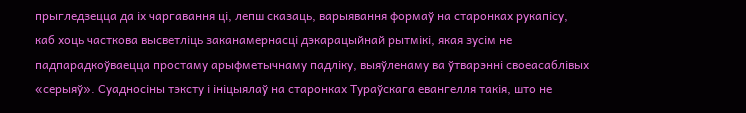прыгледзецца да іх чаргавання ці, лепш сказаць, варыявання формаў на старонках рукапісу, каб хоць часткова высветліць заканамернасці дэкарацыйнай рытмікі, якая зусім не падпарадкоўваецца простаму арыфметычнаму падліку, выяўленаму ва ўтварэнні своеасаблівых «серыяў». Суадносіны тэксту і ініцыялаў на старонках Тураўскага евангелля такія, што не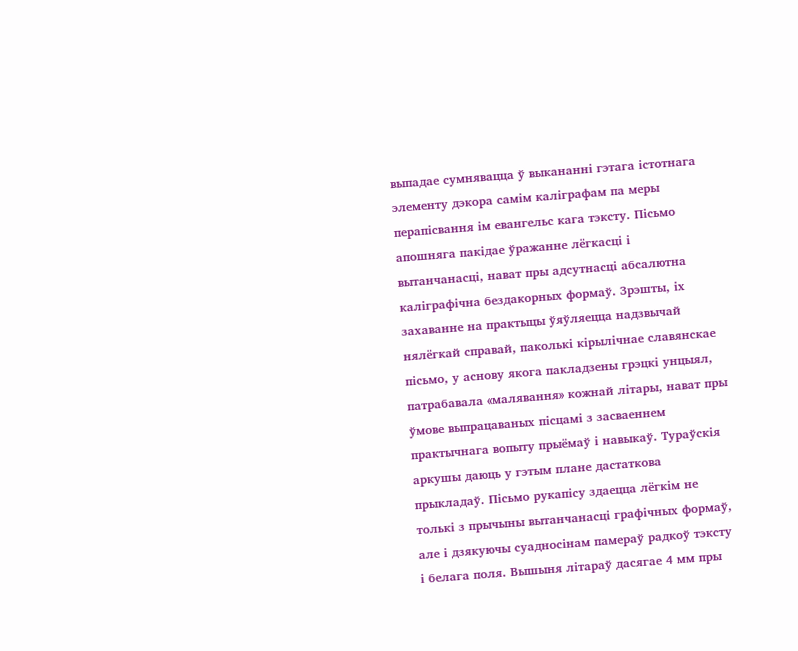выпадае сумнявацца ў выкананні гэтага істотнага элементу дэкора самім каліграфам па меры перапісвання ім евангельс кага тэксту. Пісьмо апошняга пакідае ўражанне лёгкасці і вытанчанасці, нават пры адсутнасці абсалютна каліграфічна бездакорных формаў. Зрэшты, іх захаванне на практыцы ўяўляецца надзвычай нялёгкай справай, паколькі кірылічнае славянскае пісьмо, у аснову якога пакладзены грэцкі унцыял, патрабавала «малявання» кожнай літары, нават пры ўмове выпрацаваных пісцамі з засваеннем практычнага вопыту прыёмаў і навыкаў. Тураўскія аркушы даюць у гэтым плане дастаткова прыкладаў. Пісьмо рукапісу здаецца лёгкім не толькі з прычыны вытанчанасці графічных формаў, але і дзякуючы суадносінам памераў радкоў тэксту і белага поля. Вышыня літараў дасягае 4 мм пры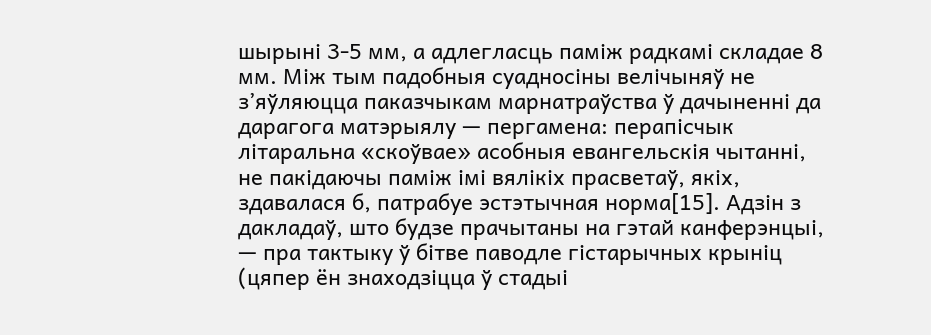шырыні 3-5 мм, а адлегласць паміж радкамі складае 8 мм. Між тым падобныя суадносіны велічыняў не з’яўляюцца паказчыкам марнатраўства ў дачыненні да дарагога матэрыялу — пергамена: перапісчык літаральна «скоўвае» асобныя евангельскія чытанні, не пакідаючы паміж імі вялікіх прасветаў, якіх, здавалася б, патрабуе эстэтычная норма[15]. Адзін з дакладаў, што будзе прачытаны на гэтай канферэнцыі, — пра тактыку ў бітве паводле гістарычных крыніц (цяпер ён знаходзіцца ў стадыі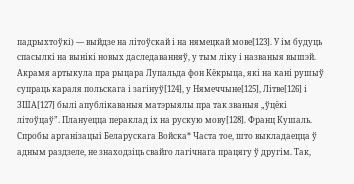падрыхтоўкі) — выйдзе на літоўскай і на нямецкай мове[123]. У ім будуць спасылкі на вынікі новых даследаванняў, у тым ліку і названыя вышэй. Акрамя артыкула пра рыцара Лупальда фон Кёкрыца, які на кані рушыў супраць караля польскага і загінуў[124], у Нямеччыне[125], Літве[126] і ЗША[127] былі апублікаваныя матэрыялы пра так званыя „ўцёкі літоўцаў”. Плануецца пераклад іх на рускую мову[128]. Франц Кушаль. Спробы арганiзацыi Беларускага Войска* Часта тое, што выкладаецца ў адным раздзеле, не знаходзіць свайго лагічнага працягу ў другім. Так,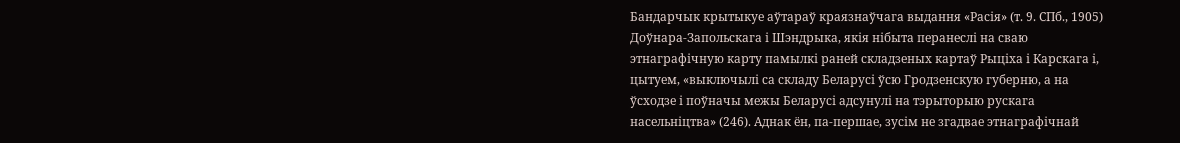Бандарчык крытыкуе аўтараў краязнаўчага выдання «Расія» (т. 9. СПб., 1905) Доўнара-Запольскага і Шэндрыка, якія нібыта перанеслі на сваю этнаграфічную карту памылкі раней складзеных картаў Рыціха і Карскага і, цытуем, «выключылі са складу Беларусі ўсю Гродзенскую губерню, а на ўсходзе і поўначы межы Беларусі адсунулі на тэрыторыю рускага насельніцтва» (246). Аднак ён, па-першае, зусім не згадвае этнаграфічнай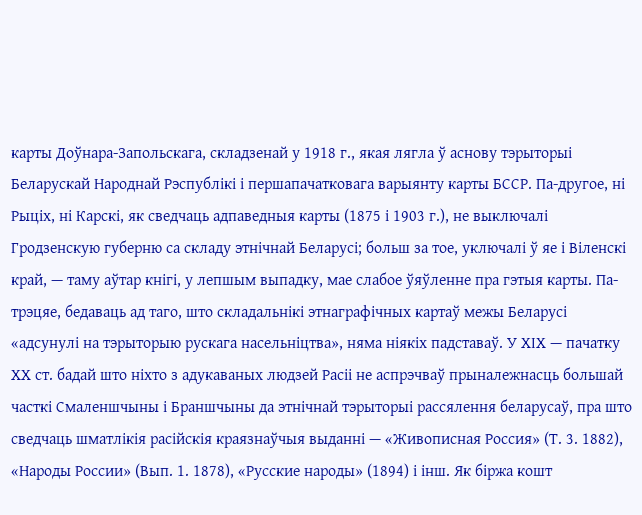карты Доўнара-Запольскага, складзенай у 1918 г., якая лягла ў аснову тэрыторыі Беларускай Народнай Рэспублікі і першапачатковага варыянту карты БССР. Па-другое, ні Рыціх, ні Карскі, як сведчаць адпаведныя карты (1875 і 1903 г.), не выключалі Гродзенскую губерню са складу этнічнай Беларусі; больш за тое, уключалі ў яе і Віленскі край, — таму аўтар кнігі, у лепшым выпадку, мае слабое ўяўленне пра гэтыя карты. Па-трэцяе, бедаваць ад таго, што складальнікі этнаграфічных картаў межы Беларусі «адсунулі на тэрыторыю рускага насельніцтва», няма ніякіх падставаў. У ХIХ — пачатку ХХ ст. бадай што ніхто з адукаваных людзей Расіі не аспрэчваў прыналежнасць большай часткі Смаленшчыны і Браншчыны да этнічнай тэрыторыі рассялення беларусаў, пра што сведчаць шматлікія расійскія краязнаўчыя выданні — «Живописная Россия» (Т. 3. 1882), «Народы России» (Вып. 1. 1878), «Русские народы» (1894) і інш. Як біржа кошт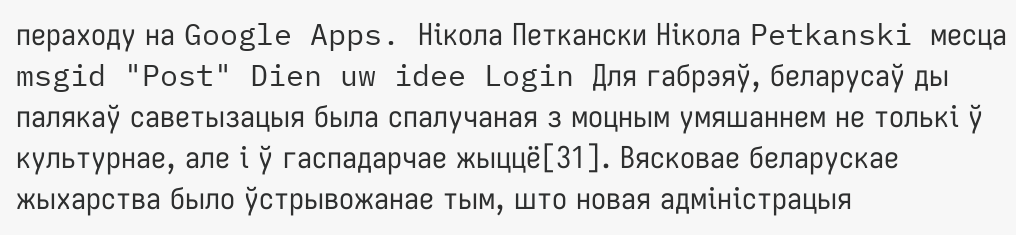пераходу на Google Apps. Нікола Петкански Нікола Petkanski месца msgid "Post" Dien uw idee Login Для габрэяў, беларусаў ды палякаў саветызацыя была спалучаная з моцным умяшаннем не толькі ў культурнае, але і ў гаспадарчае жыццё[31]. Вясковае беларускае жыхарства было ўстрывожанае тым, што новая адміністрацыя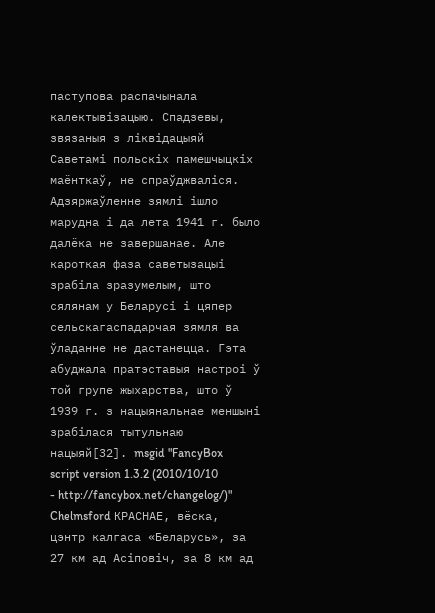паступова распачынала калектывізацыю. Спадзевы, звязаныя з ліквідацыяй Саветамі польскіх памешчыцкіх маёнткаў, не спраўджваліся. Адзяржаўленне зямлі ішло марудна і да лета 1941 г. было далёка не завершанае. Але кароткая фаза саветызацыі зрабіла зразумелым, што сялянам у Беларусі і цяпер сельскагаспадарчая зямля ва ўладанне не дастанецца. Гэта абуджала пратэставыя настроі ў той групе жыхарства, што ў 1939 г. з нацыянальнае меншыні зрабілася тытульнаю нацыяй[32]. msgid "FancyBox script version 1.3.2 (2010/10/10 - http://fancybox.net/changelog/)" Chelmsford КРАСНАЕ, вёска, цэнтр калгаса «Беларусь», за 27 км ад Асіповіч, за 8 км ад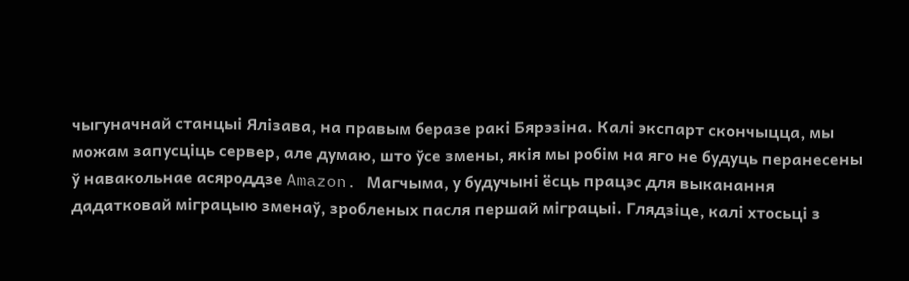чыгуначнай станцыі Ялізава, на правым беразе ракі Бярэзіна. Калі экспарт скончыцца, мы можам запусціць сервер, але думаю, што ўсе змены, якія мы робім на яго не будуць перанесены ў навакольнае асяроддзе Amazon. Магчыма, у будучыні ёсць працэс для выканання дадатковай міграцыю зменаў, зробленых пасля першай міграцыі. Глядзіце, калі хтосьці з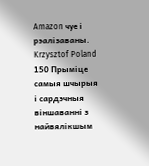Amazon чуе і рэалізаваны. Krzysztof Poland 150 Прыміце самыя шчырыя і сардэчныя віншаванні з найвялікшым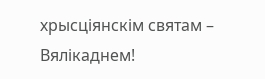хрысціянскім святам – Вялікаднем!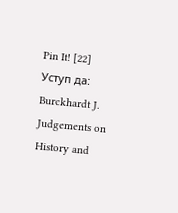Pin It! [22] Уступ да: Burckhardt J. Judgements on History and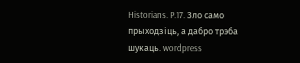Historians. P.17. Зло само прыходзіць, а дабро трэба шукаць. wordpress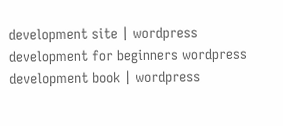development site | wordpress development for beginners wordpress development book | wordpress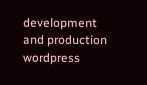development and production wordpress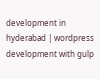development in hyderabad | wordpress development with gulp